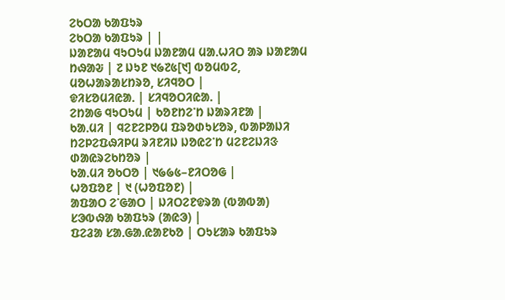ᱮᱠᱛᱟ ᱠᱟᱯᱩᱨ
ᱮᱠᱛᱟ ᱠᱟᱯᱩᱨ | |
ᱡᱟᱱᱟᱢ ᱧᱩᱛᱩᱢ ᱡᱟᱱᱟᱢ ᱢᱟᱹᱦᱤᱛ ᱟᱨ ᱡᱟᱱᱟᱢ ᱴᱷᱟᱶ | ᱗ ᱡᱩᱱ ᱑᱙᱗᱕[᱑] ᱵᱚᱢᱵᱮ, ᱢᱚᱦᱟᱨᱟᱥᱴᱨᱚ, ᱥᱤᱧᱚᱛ |
ᱫᱤᱥᱚᱢᱤᱭᱟᱹ | ᱥᱤᱧᱚᱛᱤᱭᱟ. |
ᱮᱴᱟᱜ ᱧᱩᱛᱩᱢ | ᱠᱚᱱᱴᱮᱸᱴ ᱡᱟᱨᱤᱱᱟ |
ᱠᱟᱹᱢᱤ | ᱧᱮᱱᱮᱞᱚᱢ ᱯᱨᱚᱰᱩᱥᱚᱨ, ᱵᱟᱞᱟᱡᱤ ᱴᱮᱞᱮᱯᱷᱤᱞᱢ ᱨᱤᱱᱤᱡ ᱡᱚᱭᱮᱸᱴ ᱢᱮᱱᱮᱡᱤᱝ ᱰᱟᱭᱨᱮᱠᱴᱚᱨ |
ᱠᱟᱹᱢᱤ ᱚᱠᱛᱚ | ᱑᱙᱙᱕–ᱱᱤᱛᱚᱜ |
ᱦᱚᱯᱚᱱ | ᱑ (ᱦᱚᱯᱚᱱ) |
ᱟᱯᱟᱛ ᱮᱸᱜᱟᱛ | ᱡᱤᱛᱮᱱᱫᱨᱟ (ᱵᱟᱵᱟ) ᱥᱳᱵᱷᱟ ᱠᱟᱯᱩᱨ (ᱟᱭᱳ) |
ᱯᱮᱲᱟ ᱥᱟᱹᱜᱟᱹᱭᱟᱱᱠᱚ | ᱛᱩᱥᱟᱨ ᱠᱟᱯᱩᱨ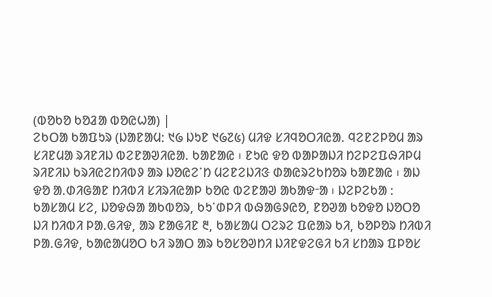(ᱵᱚᱠᱚ ᱠᱚᱲᱟ ᱵᱚᱭᱦᱟ) |
ᱮᱠᱛᱟ ᱠᱟᱯᱩᱨ (ᱡᱟᱱᱟᱢᱺ ᱑᱙ ᱡᱩᱱ ᱑᱙᱗᱕) ᱢᱤᱫ ᱥᱤᱧᱚᱛᱤᱭᱟ. ᱧᱮᱱᱮᱞᱚᱢ ᱟᱨ ᱥᱤᱱᱢᱟ ᱨᱤᱱᱤᱡ ᱵᱮᱱᱟᱣᱤᱭᱟ. ᱠᱟᱱᱟᱭ ᱾ ᱱᱩᱭ ᱫᱚ ᱵᱟᱞᱟᱡᱤ ᱴᱮᱞᱮᱯᱷᱤᱞᱢ ᱨᱤᱱᱤᱡ ᱠᱨᱤᱭᱮᱴᱤᱵᱽ ᱟᱨ ᱡᱚᱭᱮᱸᱴ ᱢᱮᱱᱮᱡᱤᱝ ᱰᱟᱭᱨᱮᱠᱴᱚᱨ ᱠᱟᱱᱟᱭ ᱾ ᱟᱡ ᱫᱚ ᱟ.ᱰᱤᱜᱟᱱ ᱴᱤᱵᱤ ᱥᱤᱨᱤᱭᱟᱞ ᱠᱚᱭ ᱵᱮᱱᱟᱣ ᱟᱠᱟᱫᱼᱟ ᱾ ᱡᱮᱞᱮᱠᱟ : ᱠᱟᱥᱟᱢ ᱥᱮ, ᱡᱚᱫᱷᱟ ᱟᱠᱵᱚᱨ, ᱠᱩᱸᱰᱞᱤ ᱵᱷᱟᱜᱽᱭᱚ, ᱱᱚᱣᱟ ᱠᱚᱫᱚ ᱡᱚᱛᱚ ᱡᱤ ᱴᱤᱵᱤ ᱞᱟ.ᱜᱤᱫ, ᱟᱨ ᱱᱟᱜᱤᱱ ᱓, ᱠᱟᱥᱟᱢ ᱛᱮᱨᱮ ᱯᱭᱟᱨ ᱠᱤ, ᱠᱚᱞᱚᱨ ᱴᱤᱵᱤ ᱞᱟ.ᱜᱤᱫ, ᱠᱟᱭᱟᱢᱚᱛ ᱠᱤ ᱨᱟᱛ ᱟᱨ ᱠᱚᱥᱚᱣᱴᱤ ᱡᱤᱱᱫᱮᱜᱤ ᱠᱤ ᱥᱴᱟᱨ ᱯᱞᱚᱥ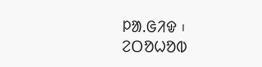ᱞᱟ.ᱜᱤᱫ ᱾
ᱮᱛᱚᱦᱚᱵ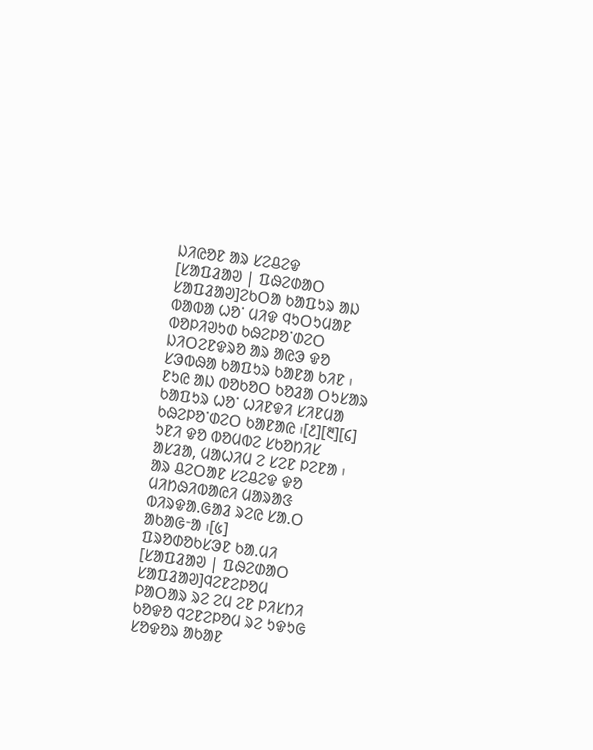ᱡᱤᱭᱚᱱ ᱟᱨ ᱥᱮᱪᱮᱫ
[ᱥᱟᱯᱲᱟᱣ | ᱯᱷᱮᱰᱟᱛ ᱥᱟᱯᱲᱟᱣ]ᱮᱠᱛᱟ ᱠᱟᱯᱩᱨ ᱟᱡ ᱵᱟᱵᱟ ᱦᱚᱸ ᱢᱤᱫ ᱧᱩᱛᱩᱢᱟᱱ ᱵᱚᱞᱤᱣᱩᱰ ᱠᱷᱮᱞᱚᱸᱰᱮᱛ ᱡᱤᱛᱮᱱᱫᱨᱚ ᱟᱨ ᱟᱭᱳ ᱫᱚ ᱥᱳᱵᱷᱟ ᱠᱟᱯᱩᱨ ᱠᱟᱱᱟ ᱠᱤᱱ ᱾ ᱱᱩᱭ ᱟᱡ ᱵᱚᱠᱚᱛ ᱠᱚᱲᱟ ᱛᱩᱥᱟᱨ ᱠᱟᱯᱩᱨ ᱦᱚᱸ ᱦᱤᱱᱫᱤ ᱥᱤᱱᱢᱟ ᱠᱷᱮᱞᱚᱸᱰᱮᱛ ᱠᱟᱱᱟᱭ ᱾[᱒][᱓][᱔] ᱩᱱᱤ ᱫᱚ ᱵᱚᱢᱵᱮ ᱥᱠᱚᱴᱤᱥ ᱟᱥᱲᱟ, ᱢᱟᱦᱤᱢ ᱮ ᱥᱮᱱ ᱞᱮᱱᱟ ᱾ ᱟᱨ ᱪᱮᱛᱟᱱ ᱥᱮᱪᱮᱫ ᱫᱚ ᱢᱤᱴᱷᱤᱵᱟᱭᱤ ᱢᱟᱨᱟᱝ ᱵᱤᱨᱫᱟ.ᱜᱟᱲ ᱨᱮᱭ ᱥᱟ.ᱛ ᱟᱠᱟᱜᱼᱟ ᱾[᱕]
ᱯᱨᱚᱰᱚᱠᱥᱳᱱ ᱠᱟ.ᱢᱤ
[ᱥᱟᱯᱲᱟᱣ | ᱯᱷᱮᱰᱟᱛ ᱥᱟᱯᱲᱟᱣ]ᱧᱮᱱᱮᱞᱚᱢ
ᱞᱟᱛᱟᱨ ᱨᱮ ᱮᱢ ᱮᱱ ᱞᱤᱥᱴᱤ ᱠᱚᱫᱚ ᱧᱮᱱᱮᱞᱚᱢ ᱨᱮ ᱩᱫᱩᱜ ᱥᱚᱫᱚᱨ ᱟᱠᱟᱱ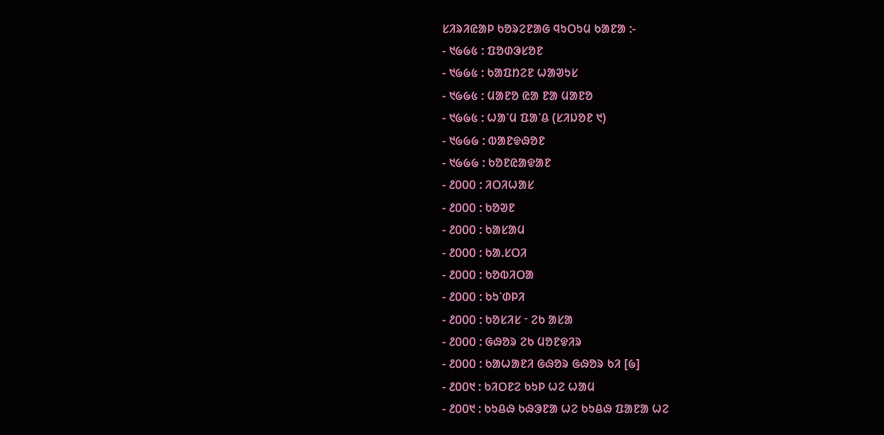ᱥᱤᱨᱤᱭᱟᱞ ᱠᱚᱨᱮᱱᱟᱜ ᱧᱩᱛᱩᱢ ᱠᱟᱱᱟ :-
- ᱑᱙᱙᱕ : ᱯᱚᱰᱳᱥᱚᱱ
- ᱑᱙᱙᱕ : ᱠᱟᱯᱴᱮᱱ ᱦᱟᱣᱩᱥ
- ᱑᱙᱙᱕ : ᱢᱟᱱᱚ ᱭᱟ ᱱᱟ ᱢᱟᱱᱚ
- ᱑᱙᱙᱕ : ᱦᱟᱸᱢ ᱯᱟᱸᱪ (ᱥᱤᱡᱚᱱ ᱑)
- ᱑᱙᱙᱙ : ᱵᱟᱱᱫᱷᱚᱱ
- ᱑᱙᱙᱙ : ᱠᱚᱱᱭᱟᱫᱟᱱ
- ᱒᱐᱐᱐ : ᱤᱛᱤᱦᱟᱥ
- ᱒᱐᱐᱐ : ᱠᱚᱣᱱ
- ᱒᱐᱐᱐ : ᱠᱟᱥᱟᱢ
- ᱒᱐᱐᱐ : ᱠᱟ.ᱥᱛᱤ
- ᱒᱐᱐᱐ : ᱠᱚᱵᱤᱛᱟ
- ᱒᱐᱐᱐ : ᱠᱩᱸᱰᱞᱤ
- ᱒᱐᱐᱐ : ᱠᱚᱥᱤᱥ ᱼ ᱮᱠ ᱟᱥᱟ
- ᱒᱐᱐᱐ : ᱜᱷᱚᱨ ᱮᱠ ᱢᱚᱱᱫᱤᱨ
- ᱒᱐᱐᱐ : ᱠᱟᱦᱟᱱᱤ ᱜᱷᱚᱨ ᱜᱷᱚᱨ ᱠᱤ [᱙]
- ᱒᱐᱐᱑ : ᱠᱤᱛᱱᱮ ᱠᱩᱞ ᱦᱮ ᱦᱟᱢ
- ᱒᱐᱐᱑ : ᱠᱩᱪᱷ ᱠᱷᱳᱱᱟ ᱦᱮ ᱠᱩᱪᱷ ᱯᱟᱱᱟ ᱦᱮ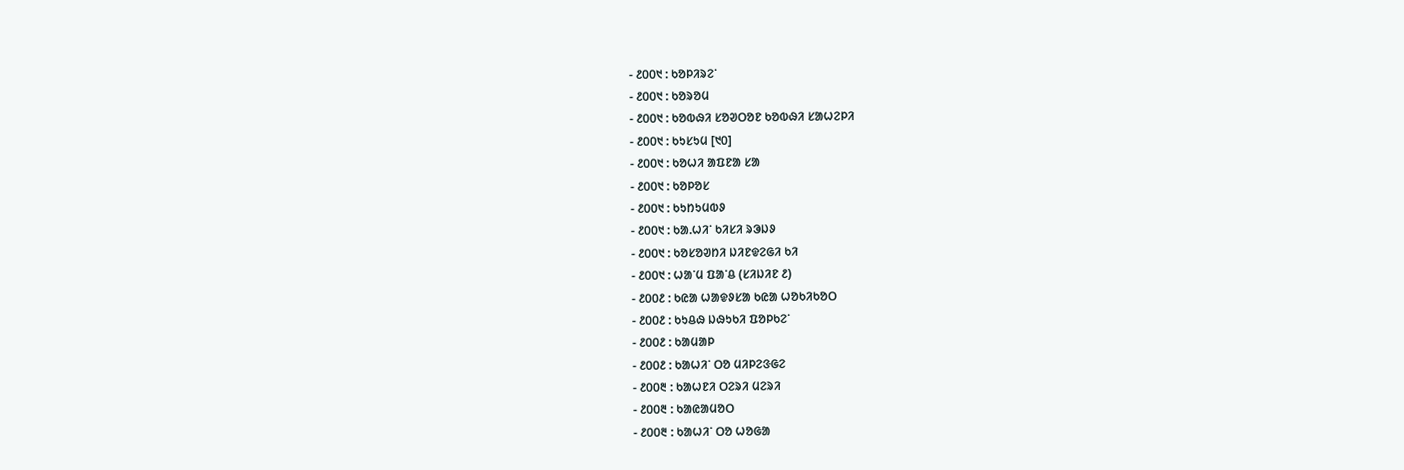- ᱒᱐᱐᱑ : ᱠᱚᱞᱤᱨᱮᱸ
- ᱒᱐᱐᱑ : ᱠᱚᱨᱚᱢ
- ᱒᱐᱐᱑ : ᱠᱚᱵᱷᱤ ᱥᱚᱣᱛᱚᱱ ᱠᱚᱵᱷᱤ ᱥᱟᱦᱮᱞᱤ
- ᱒᱐᱐᱑ : ᱠᱩᱥᱩᱢ [᱑᱐]
- ᱒᱐᱐᱑ : ᱠᱚᱦᱤ ᱟᱯᱱᱟ ᱥᱟ
- ᱒᱐᱐᱑ : ᱠᱚᱞᱚᱥ
- ᱒᱐᱐᱑ : ᱠᱩᱴᱩᱢᱵᱽ
- ᱒᱐᱐᱑ : ᱠᱟ.ᱦᱤᱸ ᱠᱤᱥᱤ ᱨᱳᱡᱽ
- ᱒᱐᱐᱑ : ᱠᱚᱥᱚᱣᱴᱤ ᱡᱤᱱᱫᱮᱜᱤ ᱠᱤ
- ᱒᱐᱐᱑ : ᱦᱟᱸᱢ ᱯᱟᱸᱪ (ᱥᱤᱡᱤᱱ ᱒)
- ᱒᱐᱐᱒ : ᱠᱭᱟ ᱦᱟᱫᱽᱥᱟ ᱠᱭᱟ ᱦᱚᱠᱤᱠᱚᱛ
- ᱒᱐᱐᱒ : ᱠᱩᱪᱷ ᱡᱷᱩᱠᱤ ᱯᱚᱞᱠᱮᱸ
- ᱒᱐᱐᱒ : ᱠᱟᱢᱟᱞ
- ᱒᱐᱐᱒ : ᱠᱟᱦᱤᱸ ᱛᱚ ᱢᱤᱞᱮᱝᱜᱮ
- ᱒᱐᱐᱓ : ᱠᱟᱦᱱᱤ ᱛᱮᱨᱤ ᱢᱮᱨᱤ
- ᱒᱐᱐᱓ : ᱠᱟᱭᱟᱢᱚᱛ
- ᱒᱐᱐᱓ : ᱠᱟᱦᱤᱸ ᱛᱚ ᱦᱚᱜᱟ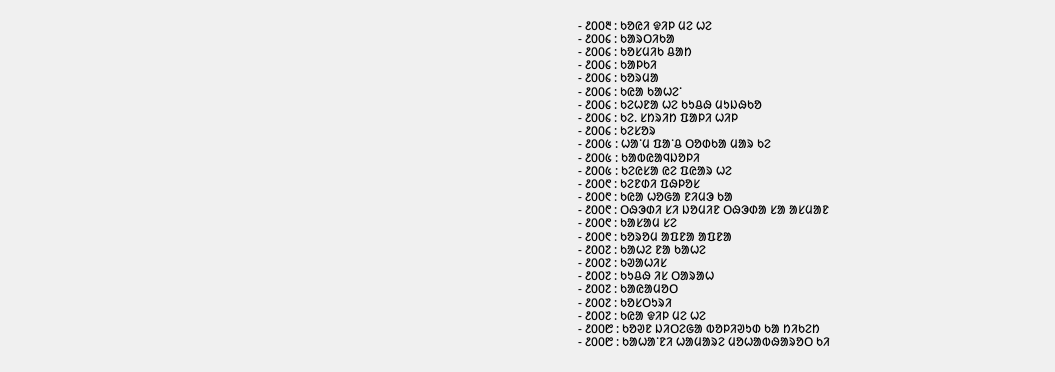- ᱒᱐᱐᱓ : ᱠᱚᱭᱤ ᱫᱤᱞ ᱢᱮ ᱦᱮ
- ᱒᱐᱐᱔ : ᱠᱟᱨᱛᱤᱠᱟ
- ᱒᱐᱐᱔ : ᱠᱚᱥᱢᱤᱠ ᱪᱟᱴ
- ᱒᱐᱐᱔ : ᱠᱟᱞᱠᱤ
- ᱒᱐᱐᱔ : ᱠᱚᱨᱢᱟ
- ᱒᱐᱐᱔ : ᱠᱭᱟ ᱠᱟᱦᱮᱸ
- ᱒᱐᱐᱔ : ᱠᱮᱦᱱᱟ ᱦᱮ ᱠᱩᱪᱷ ᱢᱩᱡᱷᱠᱚ
- ᱒᱐᱐᱔ : ᱠᱮ. ᱥᱴᱨᱤᱴ ᱯᱟᱞᱤ ᱦᱤᱞ
- ᱒᱐᱐᱔ : ᱠᱮᱥᱚᱨ
- ᱒᱐᱐᱕ : ᱦᱟᱸᱢ ᱯᱟᱸᱪ ᱛᱚᱰᱠᱟ ᱢᱟᱨ ᱠᱮ
- ᱒᱐᱐᱕ : ᱠᱟᱵᱭᱟᱧᱡᱚᱞᱤ
- ᱒᱐᱐᱕ : ᱠᱮᱭᱥᱟ ᱭᱮ ᱯᱭᱟᱨ ᱦᱮ
- ᱒᱐᱐᱖ : ᱠᱮᱱᱰᱤ ᱯᱷᱞᱚᱥ
- ᱒᱐᱐᱖ : ᱠᱭᱟ ᱦᱚᱜᱟ ᱱᱤᱢᱳ ᱠᱟ
- ᱒᱐᱐᱖ : ᱛᱷᱳᱰᱤ ᱥᱤ ᱡᱚᱢᱤᱱ ᱛᱷᱳᱰᱟ ᱥᱟ ᱟᱥᱢᱟᱱ
- ᱒᱐᱐᱖ : ᱠᱟᱥᱟᱢ ᱥᱮ
- ᱒᱐᱐᱖ : ᱠᱚᱨᱚᱢ ᱟᱯᱱᱟ ᱟᱯᱱᱟ
- ᱒᱐᱐᱗ : ᱠᱟᱦᱮ ᱱᱟ ᱠᱟᱦᱮ
- ᱒᱐᱐᱗ : ᱠᱣᱟᱦᱤᱥ
- ᱒᱐᱐᱗ : ᱠᱩᱪᱷ ᱤᱥ ᱛᱟᱨᱟᱦ
- ᱒᱐᱐᱗ : ᱠᱟᱭᱟᱢᱚᱛ
- ᱒᱐᱐᱗ : ᱠᱚᱥᱛᱩᱨᱤ
- ᱒᱐᱐᱗ : ᱠᱭᱟ ᱫᱤᱞ ᱢᱮ ᱦᱮ
- ᱒᱐᱐᱘ : ᱠᱚᱣᱱ ᱡᱤᱛᱮᱜᱟ ᱵᱚᱞᱤᱣᱩᱰ ᱠᱟ ᱴᱤᱠᱮᱴ
- ᱒᱐᱐᱘ : ᱠᱟᱦᱟᱸᱱᱤ ᱦᱟᱢᱟᱨᱮ ᱢᱚᱦᱟᱵᱷᱟᱨᱚᱛ ᱠᱤ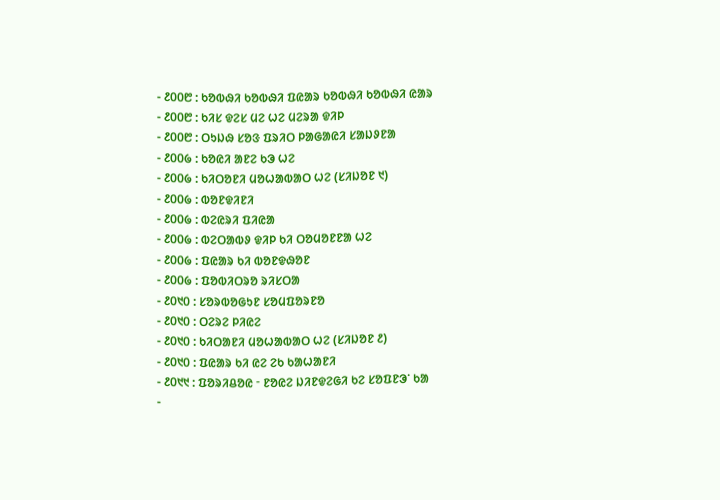- ᱒᱐᱐᱘ : ᱠᱚᱵᱷᱤ ᱠᱚᱵᱷᱤ ᱯᱭᱟᱨ ᱠᱚᱵᱷᱤ ᱠᱚᱵᱷᱤ ᱭᱟᱨ
- ᱒᱐᱐᱘ : ᱠᱤᱥ ᱫᱮᱥ ᱢᱮ ᱦᱮ ᱢᱮᱨᱟ ᱫᱤᱞ
- ᱒᱐᱐᱘ : ᱛᱩᱡᱷ ᱥᱚᱝ ᱯᱨᱤᱛ ᱞᱟᱜᱟᱭᱤ ᱥᱟᱡᱽᱱᱟ
- ᱒᱐᱐᱙ : ᱠᱚᱭᱤ ᱟᱱᱮ ᱠᱳ ᱦᱮ
- ᱒᱐᱐᱙ : ᱠᱤᱛᱚᱱᱤ ᱢᱚᱦᱟᱵᱟᱛ ᱦᱮ (ᱥᱤᱡᱚᱱ ᱑)
- ᱒᱐᱐᱙ : ᱵᱚᱱᱫᱤᱱᱤ
- ᱒᱐᱐᱙ : ᱵᱮᱭᱨᱤ ᱯᱤᱭᱟ
- ᱒᱐᱐᱙ : ᱵᱮᱛᱟᱵᱽ ᱫᱤᱞ ᱠᱤ ᱛᱚᱢᱚᱱᱱᱟ ᱦᱮ
- ᱒᱐᱐᱙ : ᱯᱭᱟᱨ ᱠᱤ ᱵᱚᱱᱫᱷᱚᱱ
- ᱒᱐᱐᱙ : ᱯᱚᱵᱤᱛᱨᱚ ᱨᱤᱥᱛᱟ
- ᱒᱐᱑᱐ : ᱥᱚᱨᱵᱚᱜᱩᱱ ᱥᱚᱢᱯᱚᱨᱱᱚ
- ᱒᱐᱑᱐ : ᱛᱮᱨᱮ ᱞᱤᱭᱮ
- ᱒᱐᱑᱐ : ᱠᱤᱛᱟᱱᱤ ᱢᱚᱦᱟᱵᱟᱛ ᱦᱮ (ᱥᱤᱡᱚᱱ ᱒)
- ᱒᱐᱑᱐ : ᱯᱭᱟᱨ ᱠᱤ ᱭᱮ ᱮᱠ ᱠᱟᱦᱟᱱᱤ
- ᱒᱐᱑᱑ : ᱯᱚᱨᱤᱪᱚᱭ ᱼ ᱱᱚᱭᱮ ᱡᱤᱱᱫᱮᱜᱤ ᱠᱮ ᱥᱚᱯᱱᱳᱸ ᱠᱟ
-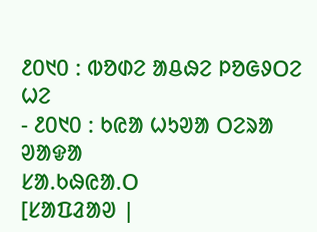᱒᱐᱑᱐ : ᱵᱚᱰᱮ ᱟᱪᱷᱮ ᱞᱚᱜᱽᱛᱮ ᱦᱮ
- ᱒᱐᱑᱐ : ᱠᱭᱟ ᱦᱩᱣᱟ ᱛᱮᱨᱟ ᱣᱟᱫᱟ
ᱥᱟ.ᱠᱷᱭᱟ.ᱛ
[ᱥᱟᱯᱲᱟᱣ |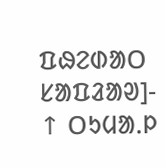ᱯᱷᱮᱰᱟᱛ ᱥᱟᱯᱲᱟᱣ]- ↑ ᱛᱩᱢᱟᱹᱞ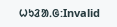ᱦᱩᱲᱟᱹᱜ:Invalid